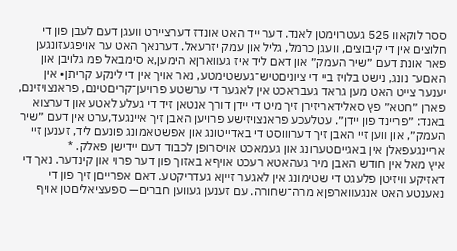ססר לוקאװ 525 געטרוימטן לאנד. דער ײד האט אונדז דערציירט װעגן דעם לעבן פון די חלוצים אין די קיבוצים, װעגן כרמל, גליל און עמק יזרעאל. דערנאך האט ער אויפגעזונגען פאר אונת דעם ״שיר העמק״ און דאם ליד איז געװארןא הימען,א סימבאל פמ גלויבן און האםע־ נונג, נישט בלויז ביי די ציוניםטיש־געשטימטע, נאר אויך אין די לינקע קריתן• אין יענער צײט האט מען גראד געבראכט אין לאגער די ערשטע פרויען־קריםטינם, פראנצויזינם, פארן ״חטא״ פץ סאלידאריזירן זיך מיט די ײדן דורך אנטאן זיד די געלע לאטע און דערצוא באנד: ״פרײנד פון ײדן״. עטלעכע פראנצויזישע פרויען האבן זיך אײנגעד,ערט אין דעם ״שיר העמק״, און װען זײ האבן זיך דערוװסט די באדײטונג און אפשטאמונג פונעם ליד, זענען זײ ארײנגעפאלן אין באגײםטערונג און געמאכט אויסרופן לכבוד דעם ײדישן פאלק. *
איץ מאל אין חודש האבן מיר געהאטא רעכט אויףא באזוך פון דער פרוי און קינדער. נאך די דאזיקע װיזיטן פלעגט די שטימונג אין לאגער זײןא געדריקטע. דאם אפרײםן זיך פון די נאענטע האט אנגעװארפןא מרה־שחורה. עם זענען געװען חברים— ספעציאליםטן אויף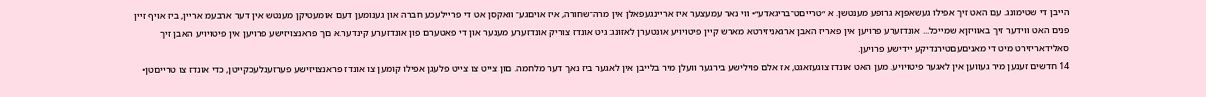הײבן די שטימונג. עם האט זיך אפילו געשאפןא גרופע מענטשן. א ״טרײםט־בריגאדע״• װי נאר עמעצער איז ארײנגעפאלן אין מרה־שחורה, איז אויםגע־ װאקסן אט די פרײלעכע חברה און גענומען דעם אומעטיקן מענטש אין דער ארבעמ ארײן, ביז אויף זײן פנים האט װידער זיך באװיזןא שמײכל... אונדזערע פרויען אין פאריז האבן ארגאניזירטא מארש קײן פיטױויע אונטערן לאזונג: גיט אונדז צוריק אונדזערע מענער און די פאטערם פון אונדזערע קינדער.א םך פראנצויזישע פרויען אין פיטױויע האבן זיך סאלידאריזירט מיט די מאניםעםטירנדיקע ײדישע פרויען.
14 חדשים זענען מיר געװען אין לאגער פיטױויע. מען האט אונדז צוגעזאגט, אז אלם פוילישע בירגער װעלן מיר בלײבן אין לאגער ביז נאך דער מלחמה. םון צייט צו צײט פלעגן אפילו קומען צו אונדז פראנצויזישע פערזענלעכקײטן, כדי אונדז צו טרײםטן•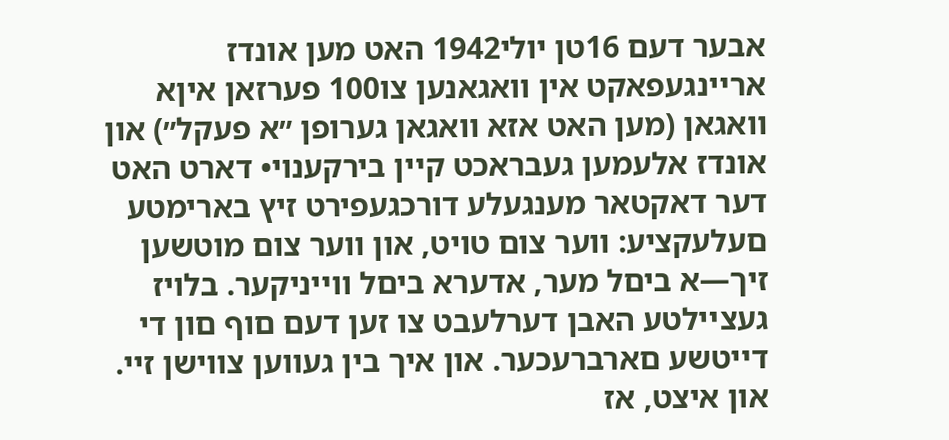אבער דעם 16טן יולי1942 האט מען אונדז ארײנגעפאקט אין װאגאנען צו100 פערזאן איןא װאגאן (מען האט אזא װאגאן גערופן ״א פעקל״) און אונדז אלעמען געבראכט קײן בירקענוי• דארט האט דער דאקטאר מענגעלע דורכגעפירט זיץ בארימטע םעלעקציע: װער צום טויט, און װער צום מוטשען זיך—א ביםל מער, אדערא ביםל װײניקער. בלויז געצײלטע האבן דערלעבט צו זען דעם םוף םון די דײטשע םארברעכער. און איך בין געװען צװישן זיי. און איצט, אז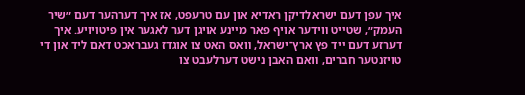איך עפן דעם ישראלדיקן ראדיא און עם טרעפט, אז איך דערהער דעם ״שיר העמק״, שטײט װידער אויף פאר מײנע אויגן דער לאגער אין פיטױויע. איך דערזע דעם ײד פץ ארץ־ישראל, װאס האט צו אוגדז געבראכט דאם ליד און די טויזנטער חברים, װאם האבן נישט דערלעבט צו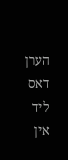הערן דאס ליד אין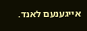אײגענעם לאנד.